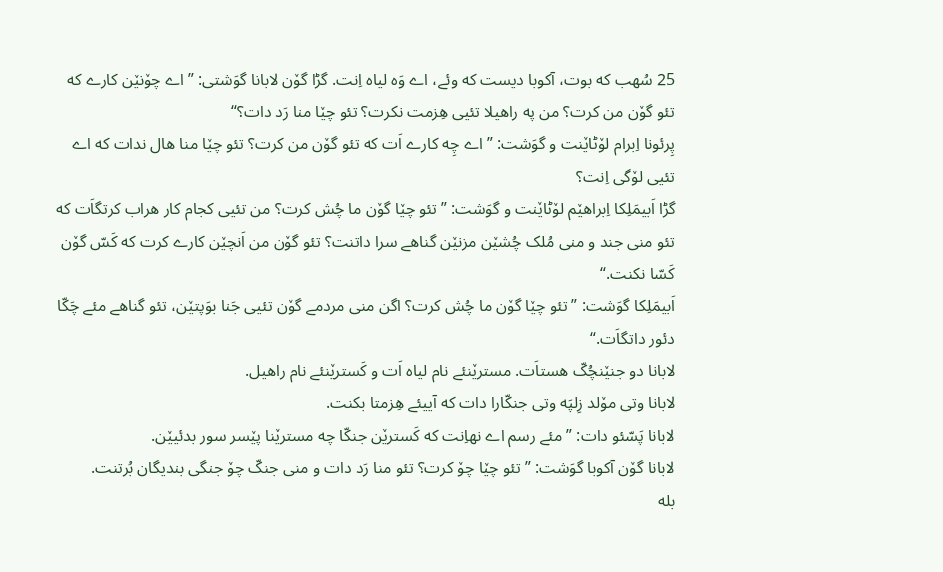25 سُهب که بوت، آکوبا دیست که وئے، اے وَه لیاه اِنت. گڑا گۆن لابانا گوَشتی: ”اے چۆنێن کارے که تئو گۆن من کرت؟ من په راهیلا تئیی هِزمت نکرت؟ تئو چێا منا رَد دات؟“
پِرئونا اِبرام لۆٹاێنت و گوَشت: ”اے چِه کارے اَت که تئو گۆن من کرت؟ تئو چێا منا هال ندات که اے تئیی لۆگی اِنت؟
گڑا اَبیمَلِکا اِبراهێم لۆٹاێنت و گوَشت: ”تئو چێا گۆن ما چُش کرت؟ من تئیی کجام کار هراب کرتگاَت که تئو منی جند و منی مُلک چُشێن مزنێن گناهے سرا داتنت؟ تئو گۆن من اَنچێن کارے کرت که کَسّ گۆن کَسّا نکنت.“
اَبیمَلِکا گوَشت: ”تئو چێا گۆن ما چُش کرت؟ اگن منی مردمے گۆن تئیی جَنا بوَپتێن، تئو گناهے مئے چَکّا دئور داتگاَت.“
لابانا دو جنێنچُکّ هستاَت. مسترێنئے نام لیاه اَت و کَسترێنئے نام راهیل.
لابانا وتی مۆلد زِلپَه وتی جنکّارا دات که آییئے هِزمتا بکنت.
لابانا پَسّئو دات: ”مئے رسم اے نهاِنت که کَسترێن جنکّا چه مسترێنا پێسر سور بدئیێن.
لابانا گۆن آکوبا گوَشت: ”تئو چێا چۆ کرت؟ تئو منا رَد دات و منی جنکّ چۆ جنگی بندیگان بُرتنت.
بله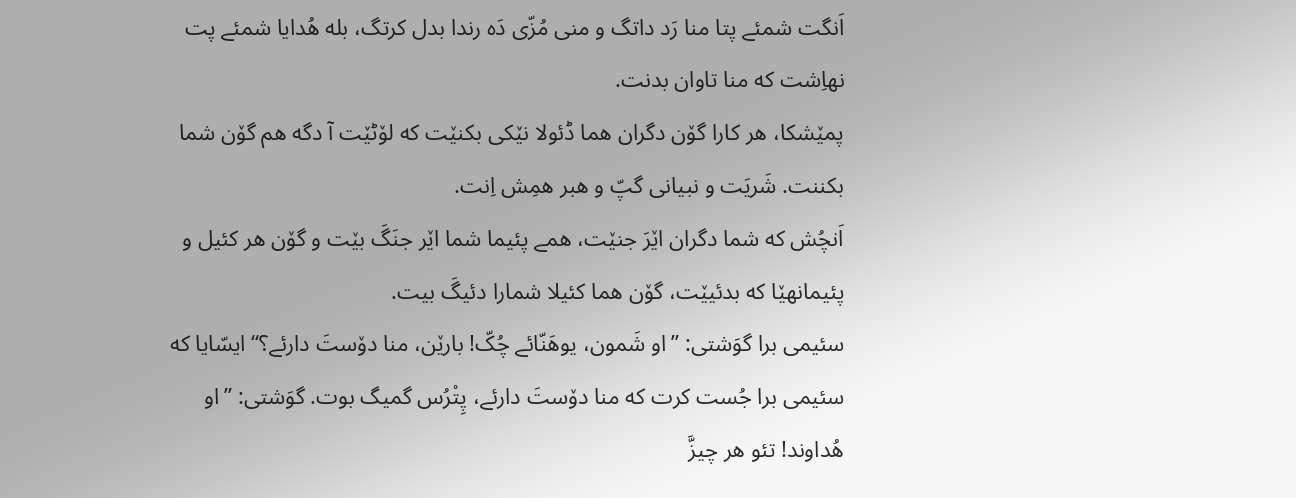اَنگت شمئے پتا منا رَد داتگ و منی مُزّی دَه رندا بدل کرتگ، بله هُدایا شمئے پت نهاِشت که منا تاوان بدنت.
پمێشکا، هر کارا گۆن دگران هما ڈئولا نێکی بکنێت که لۆٹێت آ دگه هم گۆن شما بکننت. شَریَت و نبیانی گپّ و هبر همِش اِنت.
اَنچُش که شما دگران اێرَ جنێت، همے پئیما شما اێر جنَگَ بێت و گۆن هر کئیل و پئیمانهێا که بدئیێت، گۆن هما کئیلا شمارا دئیگَ بیت.
سئیمی برا گوَشتی: ”او شَمون، یوهَنّائے چُکّ! بارێن، منا دۆستَ دارئے؟“ ایسّایا که سئیمی برا جُست کرت که منا دۆستَ دارئے، پِتْرُس گمیگ بوت. گوَشتی: ”او هُداوند! تئو هر چیزَّ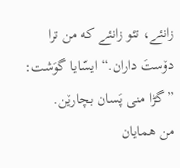زانئے، تئو زانئے که من ترا دۆستَ داران.“ ایسّایا گوَشت: ”گڑا منی پَسان بچارێن.
من همایان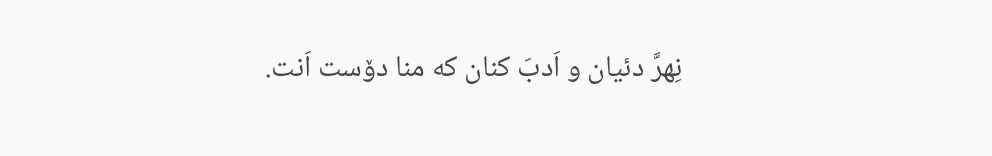نِهرَّ دئیان و اَدبَ کنان که منا دۆست اَنت.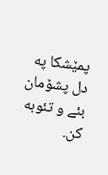پمێشکا په دل پشۆمان بئے و تئوبه کن.